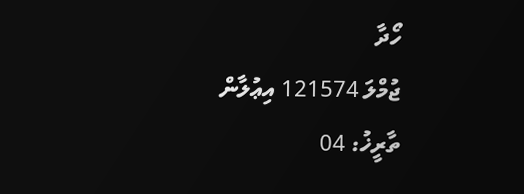ހޯދާ
ޖުމްލަ 121574 އިޢުލާން
ތާރީޚު: 04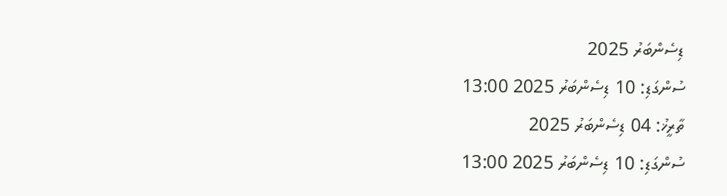ޑިސެންބަރު 2025
ސުންގަޑި: 10 ޑިސެންބަރު 2025 13:00
ތާރީޚު: 04 ޑިސެންބަރު 2025
ސުންގަޑި: 10 ޑިސެންބަރު 2025 13:00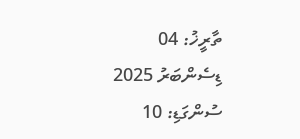ތާރީޚު: 04 ޑިސެންބަރު 2025
ސުންގަޑި: 10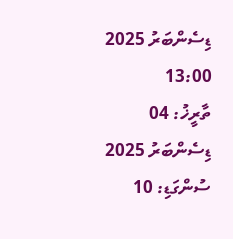ޑިސެންބަރު 2025 13:00
ތާރީޚު: 04 ޑިސެންބަރު 2025
ސުންގަޑި: 10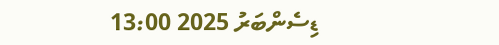ޑިސެންބަރު 2025 13:00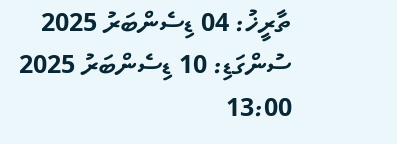ތާރީޚު: 04 ޑިސެންބަރު 2025
ސުންގަޑި: 10 ޑިސެންބަރު 2025 13:00